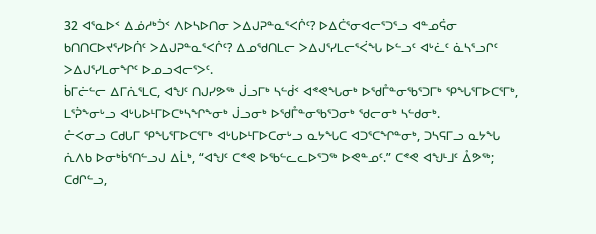32 ᐊᕐᓇᐅᑉ ᐃᓅᓱᒃᑑᑉ ᐱᐅᓴᐅᑎᓂ ᐳᐃᒍᕈᓐᓇᕐᐸᒌᑦ? ᐅᐃᑖᕐᓂᐊᓕᕐᑐᕐᓗ ᐊᓐᓄᕌᓂ ᑲᑎᑎᑕᐅᔪᕐᓯᐅᑏᑦ ᐳᐃᒍᕈᓐᓇᕐᐸᒌᑦ? ᐃᓄᖁᑎᒪᓕ ᐳᐃᒍᕐᓯᒪᓕᕐᐹᖓ ᐅᓪᓗᑦ ᐊᒡᓛᑦ ᓈᓴᕐᓗᒋᑦ ᐳᐃᒍᕐᓯᒪᓂᖏᑦ ᐅᓄᓗᐊᓕᕐᐳᑦ.
ᑳᒥᓖᓪᓕ ᐃᒥᕇᕐᒪᑕ, ᐊᖑᑦ ᑎᒍᓯᕗᖅ ᒎᓗᒥᒃ ᓴᓪᑰᑉ ᐊᕝᕙᖓᓂᒃ ᐅᖁᒤᓐᓂᖃᕐᑐᒥᒃ ᕿᖓᕐᒥᐅᑕᕐᒥᒃ, ᒪᕐᕉᖕᓂᒡᓗ ᐊᒡᒐᐅᒻᒥᐅᑕᒃᓴᖏᖕᓂᒃ ᒎᓗᓂᒃ ᐅᖁᒤᓐᓂᖃᕐᑐᓂᒃ ᖁᓕᓂᒃ ᓴᓪᑯᓂᒃ.
ᓔᐸᓂᓗ ᑕᑯᒐᒥ ᕿᖓᕐᒥᐅᑕᕐᒥᒃ ᐊᒡᒐᐅᒻᒥᐅᑕᓂᒡᓗ ᓇᔭᖓᑕ ᐊᑐᕐᑕᖏᓐᓂᒃ, ᑐᓴᕋᒥᓗ ᓇᔭᖓ ᕇᐱᑲ ᐅᓂᒃᑳᕐᑎᓪᓗᒍ ᐃᒫᒃ, “ᐊᖑᑦ ᑕᕝᕙ ᐅᖃᓪᓚᓚᐅᕐᑐᖅ ᐅᕙᓐᓄᑦ.” ᑕᕝᕙ ᐊᖑᒻᒧᑦ ᐂᕗᖅ; ᑕᑯᒋᓪᓗ,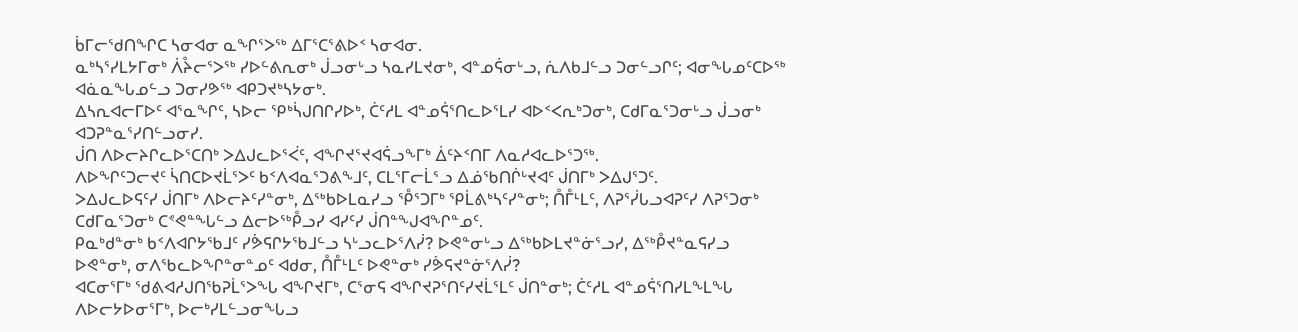ᑳᒥᓕᖁᑎᖏᑕ ᓴᓂᐊᓂ ᓇᖏᕐᐳᖅ ᐃᒥᕐᑕᕐᕕᐅᑉ ᓴᓂᐊᓂ.
ᓇᒃᓴᕐᓯᒪᔭᒥᓂᒃ ᐲᔧᓕᕐᐳᖅ ᓯᐅᓪᕕᕆᓂᒃ ᒎᓗᓂᒡᓗ ᓴᓇᓯᒪᔪᓂᒃ, ᐊᓐᓄᕌᓂᒡᓗ, ᕇᐱᑲᒧᓪᓗ ᑐᓂᓪᓗᒋᑦ; ᐊᓂᖓᓄᑦᑕᐅᖅ ᐊᓈᓇᖓᓄᓪᓗ ᑐᓂᓯᕗᖅ ᐊᑭᑐᔪᒃᓴᔭᓂᒃ.
ᐃᓴᕆᐊᓕᒥᐅᑦ ᐊᕐᓇᖏᑦ, ᓴᐅᓕ ᕿᒃᓵᒍᑎᒋᓯᐅᒃ, ᑖᑦᓱᒪ ᐊᓐᓄᕌᕐᑎᓚᐅᕐᒪᓯ ᐊᐅᑉᐸᕆᒃᑐᓂᒃ, ᑕᑯᒥᓇᕐᑐᓂᒡᓗ ᒎᓗᓂᒃ ᐊᑐᕈᓐᓇᕐᓯᑎᓪᓗᓂᓯ.
ᒎᑎ ᐱᐅᓕᔨᒋᓚᐅᕐᑕᑎᒃ ᐳᐃᒍᓚᐅᕐᐹᑦ, ᐊᖏᔪᕐᔪᐊᕌᓗᖕᒥᒃ ᐄᑦᔨᑉᑎᒥ ᐱᓇᓱᐊᓚᐅᕐᑐᖅ.
ᐱᐅᖏᑦᑐᓕᔪᑦ ᓵᑎᑕᐅᔪᒫᕐᐳᑦ ᑲᑉᐱᐊᓇᕐᑐᕕᖕᒧᑦ, ᑕᒪᕐᒥᓕᒫᕐᓗ ᐃᓅᖃᑎᒌᒡᔪᐊᑦ ᒎᑎᒥᒃ ᐳᐃᒍᕐᑐᑦ.
ᐳᐃᒍᓚᐅᕋᑦᓯ ᒎᑎᒥᒃ ᐱᐅᓕᔨᑦᓯᓐᓂᒃ, ᐃᖅᑲᐅᒪᓇᓯᓗ ᕾᕐᑐᒥᒃ ᕿᒫᕕᒃᓴᑦᓯᓐᓂᒃ; ᑍᒤᒻᒪᑦ, ᐱᕈᕐᓰᒐᓗᐊᕈᑦᓯ ᐱᕈᕐᑐᓂᒃ ᑕᑯᒥᓇᕐᑐᓂᒃ ᑕᕝᕙᓐᖓᓪᓗ ᐃᓕᐅᖅᑬᓗᓯ ᐊᓯᑦᓯ ᒎᑎᓐᖑᐊᖏᓐᓄᑦ.
ᑭᓇᒃᑯᓐᓂᒃ ᑲᑉᐱᐊᒋᔭᖃᒧᑦ ᓯᕘᕋᒋᔭᖃᒧᓪᓗ ᓴᒡᓗᓚᐅᕐᐱᓰ? ᐅᕙᓐᓂᒡᓗ ᐃᖅᑲᐅᒪᔪᓐᓃᕐᓗᓯ, ᐃᖅᑬᔪᓐᓇᕋᓯᓗ ᐅᕙᓐᓂᒃ, ᓂᐱᖃᓚᐅᖏᓐᓂᓐᓄᑦ ᐊᑯᓂ, ᑍᒤᒻᒪᑦ ᐅᕙᓐᓂᒃ ᓯᕘᕋᔪᓐᓃᕐᐱᓰ?
ᐊᑕᓂᕐᒥᒃ ᖁᕕᐊᓱᒍᑎᖃᕈᒫᕐᐳᖓ ᐊᖏᔪᒥᒃ, ᑕᕐᓂᕋ ᐊᖏᔪᕈᕐᑎᑦᓯᔪᒫᕐᒪᑦ ᒎᑎᓐᓂᒃ; ᑖᑦᓱᒪ ᐊᓐᓄᕌᕐᑎᓯᒪᖕᒪᖓ ᐱᐅᓕᔭᐅᓂᕐᒥᒃ, ᐅᓕᒃᓯᒪᓪᓗᓂᖓᓗ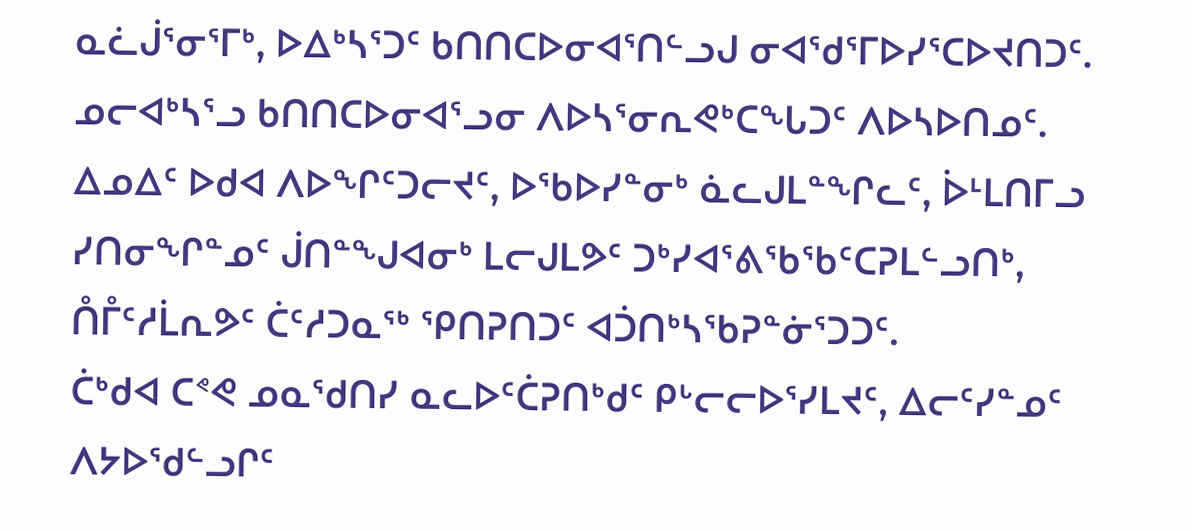ᓇᓛᒎᕐᓂᕐᒥᒃ, ᐅᐃᒃᓴᕐᑐᑦ ᑲᑎᑎᑕᐅᓂᐊᕐᑎᓪᓗᒍ ᓂᐊᖁᕐᒥᐅᓯᕐᑕᐅᔪᑎᑐᑦ. ᓄᓕᐊᒃᓴᕐᓗ ᑲᑎᑎᑕᐅᓂᐊᕐᓗᓂ ᐱᐅᓴᕐᓂᕆᕙᒃᑕᖓᑐᑦ ᐱᐅᓴᐅᑎᓄᑦ.
ᐃᓄᐃᑦ ᐅᑯᐊ ᐱᐅᖏᑦᑐᓕᔪᑦ, ᐅᖃᐅᓯᓐᓂᒃ ᓈᓚᒍᒪᓐᖏᓚᑦ, ᐆᒻᒪᑎᒥᓗ ᓯᑎᓂᖏᓐᓄᑦ ᒎᑎᓐᖑᐊᓂᒃ ᒪᓕᒍᒪᕗᑦ ᑐᒃᓯᐊᕐᕕᖃᖃᑦᑕᕈᒪᓪᓗᑎᒃ, ᑍᒤᑦᓱᒫᕆᕗᑦ ᑖᑦᓱᑐᓇᖅ ᕿᑎᕈᑎᑐᑦ ᐊᑑᑎᒃᓴᖃᕈᓐᓃᕐᑐᑐᑦ.
ᑖᒃᑯᐊ ᑕᕝᕙ ᓄᓇᖁᑎᓯ ᓇᓚᐅᑦᑖᕈᑎᒃᑯᑦ ᑭᒡᓕᓕᐅᕐᓯᒪᔪᑦ, ᐃᓕᑦᓯᓐᓄᑦ ᐱᔭᐅᖁᓪᓗᒋᑦ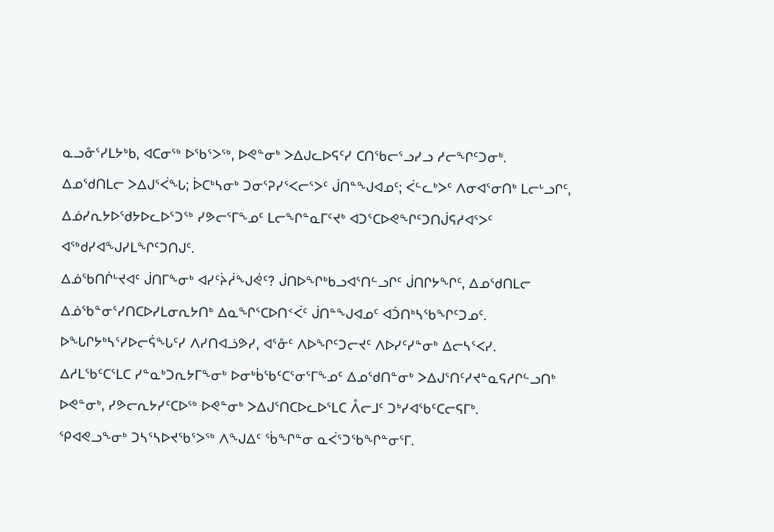ᓇᓗᓁᕐᓯᒪᔭᒃᑲ, ᐊᑕᓂᖅ ᐅᖃᕐᐳᖅ, ᐅᕙᓐᓂᒃ ᐳᐃᒍᓚᐅᕋᑦᓯ ᑕᑎᖃᓕᕐᓗᓯᓗ ᓱᓕᖏᑦᑐᓂᒃ.
ᐃᓄᖁᑎᒪᓕ ᐳᐃᒍᕐᐹᖓ; ᐆᑕᒃᓴᓂᒃ ᑐᓂᕐᕈᓯᕐᐸᓕᕐᐳᑦ ᒎᑎᓐᖑᐊᓄᑦ; ᐹᓪᓚᒃᐳᑦ ᐱᓂᐊᕐᓂᑎᒃ ᒪᓕᒡᓗᒋᑦ, ᐃᓅᓯᕆᔭᐅᖁᔭᐅᓚᐅᕐᑐᖅ ᓯᕗᓕᕐᒥᖕᓄᑦ ᒪᓕᖏᓐᓇᒥᑦᔪᒃ ᐊᑐᕐᑕᐅᕙᖏᑦᑐᑎᒎᕋᓱᐊᕐᐳᑦ ᐊᖅᑯᓯᐊᖑᓯᒪᖏᑦᑐᑎᒍᑦ.
ᐃᓅᖃᑎᒌᒡᔪᐊᑦ ᒎᑎᒥᖕᓂᒃ ᐊᓯᑦᔩᓲᖑᕚᑦ? ᒎᑎᐅᖏᒃᑲᓗᐊᕐᑎᓪᓗᒋᑦ ᒎᑎᒋᔭᖏᑦ, ᐃᓄᖁᑎᒪᓕ ᐃᓅᖃᓐᓂᕐᓯᑎᑕᐅᓯᒪᓂᕆᔭᑎᒃ ᐃᓇᖏᕐᑕᐅᑎᑉᐹᑦ ᒎᑎᓐᖑᐊᓄᑦ ᐊᑑᑎᒃᓴᖃᖏᑦᑐᓄᑦ.
ᐅᖓᒋᔭᒃᓴᕐᓯᐅᓕᕌᖓᑦᓯ ᐱᓯᑎᐊᓘᕗᓯ, ᐊᕐᓁᑦ ᐱᐅᖏᑦᑐᓕᔪᑦ ᐱᐅᓯᑦᓯᓐᓂᒃ ᐃᓕᓴᕐᐸᓯ.
ᐃᓱᒪᖃᑦᑕᕐᒪᑕ ᓯᓐᓇᒃᑐᕆᔭᒥᖕᓂᒃ ᐅᓂᒃᑳᖃᑦᑕᕐᓂᕐᒥᖕᓄᑦ ᐃᓄᖁᑎᓐᓂᒃ ᐳᐃᒍᕐᑎᑦᓯᔪᓐᓇᕋᓱᒋᓪᓗᑎᒃ ᐅᕙᓐᓂᒃ, ᓯᕗᓕᕆᔭᓯᑦᑕᐅᖅ ᐅᕙᓐᓂᒃ ᐳᐃᒍᕐᑎᑕᐅᓚᐅᕐᒪᑕ ᐰᓕᒧᑦ ᑐᒃᓯᐊᖃᑦᑕᓕᕋᒥᒃ.
ᕿᐊᕙᓗᖕᓂᒃ ᑐᓴᕐᓴᐅᔪᖃᕐᐳᖅ ᐱᖑᐃᑦ ᖄᖏᓐᓂ ᓇᐹᕐᑐᖃᖏᓐᓂᕐᒥ.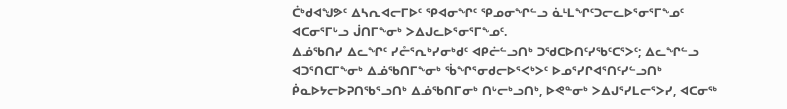ᑖᒃᑯᐊᖑᕗᑦ ᐃᓴᕆᐊᓕᒥᐅᑦ ᕿᐊᓂᖏᑦ ᕿᓄᓂᖏᓪᓗ ᓈᒻᒪᖏᑦᑐᓕᓚᐅᕐᓂᕐᒥᖕᓄᑦ ᐊᑕᓂᕐᒥᒡᓗ ᒎᑎᒥᖕᓂᒃ ᐳᐃᒍᓚᐅᕐᓂᕐᒥᖕᓄᑦ.
ᐃᓅᖃᑎᓯ ᐃᓚᖏᑦ ᓯᓔᕐᕆᒃᓯᓂᒃᑯᑦ ᐊᑭᓖᓪᓗᑎᒃ ᑐᖁᑕᐅᑎᑦᓯᖃᑦᑕᕐᐳᑦ; ᐃᓚᖏᓪᓗ ᐊᑐᕐᑎᑕᒥᖕᓂᒃ ᐃᓅᖃᑎᒥᖕᓂᒃ ᖄᖏᕐᓂᑯᓕᐅᕐᐸᒃᐳᑦ ᐅᓄᕐᓯᒋᐊᕐᑎᑦᓯᓪᓗᑎᒃ ᑮᓇᐅᔭᓕᐅᕈᑎᖃᕐᓗᑎᒃ ᐃᓅᖃᑎᒥᓂᒃ ᑎᒡᓕᒃᓗᑎᒃ, ᐅᕙᓐᓂᒃ ᐳᐃᒍᕐᓯᒪᓕᕐᐳᓯ, ᐊᑕᓂᖅ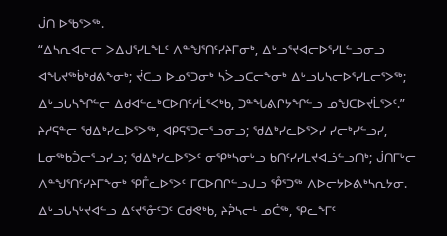ᒎᑎ ᐅᖃᕐᐳᖅ.
“ᐃᓴᕆᐊᓕᓕ ᐳᐃᒍᕐᓯᒪᖕᒪᑦ ᐱᓐᖑᕐᑎᑦᓯᔨᒥᓂᒃ, ᐃᒡᓗᕐᔪᐊᓕᐅᕐᓯᒪᓪᓗᓂᓗ ᐊᖓᔪᖅᑳᒃᑯᕕᖕᓂᒃ; ᔫᑕᓗ ᐅᓄᕐᑐᓂᒃ ᓴᐴᓗᑕᓕᖕᓂᒃ ᐃᒡᓗᒐᓴᓕᐅᕐᓯᒪᓕᕐᐳᖅ; ᐃᒡᓗᒐᓴᖏᓪᓕ ᐃᑯᐊᓪᓚᒃᑕᐅᑎᑦᓱᒫᕐᐸᒃᑲ, ᑐᓐᖓᕕᒋᔭᖏᓪᓗ ᓄᖑᑕᐅᔪᒫᕐᐳᑦ.”
ᔨᓱᕋᓐᓕ ᖁᐃᒃᓯᓚᐅᕐᐳᖅ, ᐊᑭᕋᕐᑐᓕᕐᓗᓂᓗ; ᖁᐃᒃᓯᓚᐅᕐᐳᓯ ᓯᓕᒃᓯᓪᓗᓯ, ᒪᓂᖅᑲᑑᓕᕐᓗᓯᓗ; ᖁᐃᒃᓯᓚᐅᕐᐳᑦ ᓂᕿᒃᓴᓂᒡᓗ ᑲᑎᑦᓯᓯᒪᔪᐊᓘᓪᓗᑎᒃ; ᒎᑎᒥᒡᓕ ᐱᓐᖑᕐᑎᑦᓯᔨᒥᖕᓂᒃ ᕿᒤᓚᐅᕐᐳᑦ ᒥᑕᐅᑎᒋᓪᓗᒍᓗ ᕾᕐᑐᖅ ᐱᐅᓕᔭᐅᕕᒃᓴᕆᔭᓂ.
ᐃᒡᓗᒐᓴᒡᔪᐊᓪᓗ ᐃᑦᔪᕐᓁᑦᑐᑦ ᑕᑯᕙᒃᑲ, ᔨᕉᓴᓕᒻ ᓄᑖᖅ, ᕿᓚᖕᒥᑦ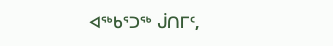ᐊᖅᑲᕐᑐᖅ ᒎᑎᒥᑦ,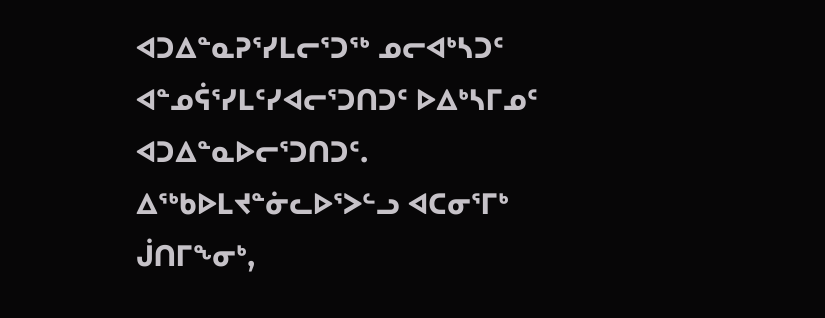ᐊᑐᐃᓐᓇᕈᕐᓯᒪᓕᕐᑐᖅ ᓄᓕᐊᒃᓴᑐᑦ ᐊᓐᓄᕌᕐᓯᒪᑦᓯᐊᓕᕐᑐᑎᑐᑦ ᐅᐃᒃᓴᒥᓄᑦ ᐊᑐᐃᓐᓇᐅᓕᕐᑐᑎᑐᑦ.
ᐃᖅᑲᐅᒪᔪᓐᓃᓚᐅᕐᐳᓪᓗ ᐊᑕᓂᕐᒥᒃ ᒎᑎᒥᖕᓂᒃ,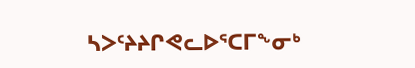ᓴᐳᑦᔨᔨᒋᕙᓚᐅᕐᑕᒥᖕᓂᒃ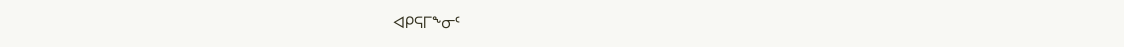ᐊᑭᕋᒥᖕᓂᑦ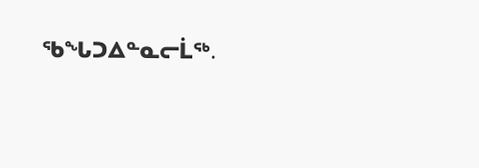ᖃᖓᑐᐃᓐᓇᓕᒫᖅ.